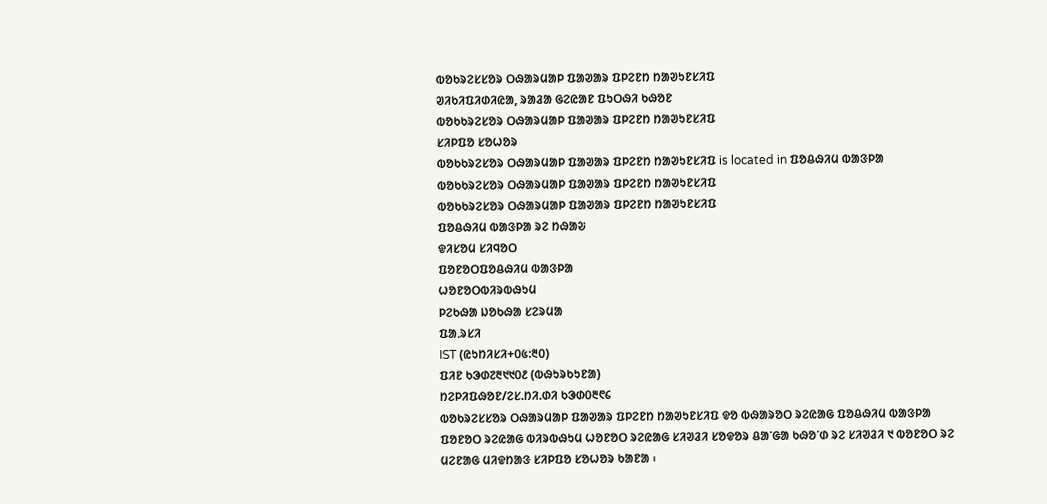ᱵᱚᱠᱨᱮᱥᱥᱚᱨ ᱛᱷᱟᱨᱢᱟᱞ ᱯᱟᱣᱟᱨ ᱯᱞᱮᱱᱴ ᱴᱟᱣᱩᱱᱥᱤᱯ
ᱣᱤᱠᱤᱯᱤᱰᱤᱭᱟ, ᱨᱟᱲᱟ ᱜᱮᱭᱟᱱ ᱯᱩᱛᱷᱤ ᱠᱷᱚᱱ
ᱵᱚᱠᱠᱨᱮᱥᱚᱨ ᱛᱷᱟᱨᱢᱟᱞ ᱯᱟᱣᱟᱨ ᱯᱞᱮᱱᱴ ᱴᱟᱣᱩᱱᱥᱤᱯ
ᱥᱤᱞᱯᱚ ᱥᱚᱦᱚᱨ
ᱵᱚᱠᱠᱨᱮᱥᱚᱨ ᱛᱷᱟᱨᱢᱟᱞ ᱯᱟᱣᱟᱨ ᱯᱞᱮᱱᱴ ᱴᱟᱣᱩᱱᱥᱤᱯ is located in ᱯᱚᱪᱷᱤᱢ ᱵᱟᱝᱞᱟ
ᱵᱚᱠᱠᱨᱮᱥᱚᱨ ᱛᱷᱟᱨᱢᱟᱞ ᱯᱟᱣᱟᱨ ᱯᱞᱮᱱᱴ ᱴᱟᱣᱩᱱᱥᱤᱯ
ᱵᱚᱠᱠᱨᱮᱥᱚᱨ ᱛᱷᱟᱨᱢᱟᱞ ᱯᱟᱣᱟᱨ ᱯᱞᱮᱱᱴ ᱴᱟᱣᱩᱱᱥᱤᱯ
ᱯᱚᱪᱷᱤᱢ ᱵᱟᱝᱞᱟ ᱨᱮ ᱴᱷᱟᱶ
ᱫᱤᱥᱚᱢ ᱥᱤᱧᱚᱛ
ᱯᱚᱱᱚᱛᱯᱚᱪᱷᱤᱢ ᱵᱟᱝᱞᱟ
ᱦᱚᱱᱚᱛᱵᱤᱨᱵᱷᱩᱢ
ᱞᱮᱠᱷᱟ ᱡᱚᱠᱷᱟ ᱥᱮᱨᱢᱟ
ᱯᱟᱹᱨᱥᱤ
IST (ᱭᱩᱴᱤᱥᱤ+᱐᱕:᱓᱐)
ᱯᱤᱱ ᱠᱳᱰ᱗᱓᱑᱑᱐᱒ (ᱵᱷᱩᱨᱠᱩᱱᱟ)
ᱴᱮᱞᱤᱯᱷᱚᱱ/ᱮᱥ.ᱴᱤ.ᱰᱤ ᱠᱳᱰ᱐᱓᱖᱔
ᱵᱚᱠᱨᱮᱥᱥᱚᱨ ᱛᱷᱟᱨᱢᱟᱞ ᱯᱟᱣᱟᱨ ᱯᱞᱮᱱᱴ ᱴᱟᱣᱩᱱᱥᱤᱯ ᱫᱚ ᱵᱷᱟᱨᱚᱛ ᱨᱮᱭᱟᱜ ᱯᱚᱪᱷᱤᱢ ᱵᱟᱝᱞᱟ ᱯᱚᱱᱚᱛ ᱨᱮᱭᱟᱜ ᱵᱤᱨᱵᱷᱩᱢ ᱦᱚᱱᱚᱛ ᱨᱮᱭᱟᱜ ᱥᱤᱣᱲᱤ ᱥᱚᱫᱚᱨ ᱪᱟᱸᱜᱟ ᱠᱷᱚᱸᱰ ᱨᱮ ᱥᱤᱣᱲᱤ ᱑ ᱵᱚᱱᱚᱛ ᱨᱮ ᱢᱮᱱᱟᱜ ᱢᱤᱫᱴᱟᱝ ᱥᱤᱞᱯᱚ ᱥᱚᱦᱚᱨ ᱠᱟᱱᱟ ᱾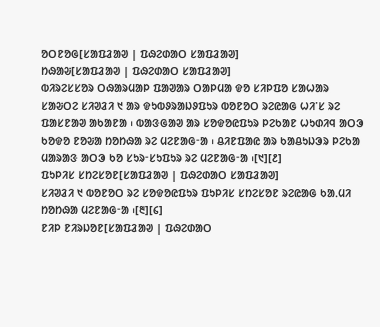ᱚᱛᱱᱚᱜ[ᱥᱟᱯᱲᱟᱣ | ᱯᱷᱮᱰᱟᱛ ᱥᱟᱯᱲᱟᱣ]
ᱴᱷᱟᱶ[ᱥᱟᱯᱲᱟᱣ | ᱯᱷᱮᱰᱟᱛ ᱥᱟᱯᱲᱟᱣ]
ᱵᱤᱨᱮᱥᱥᱚᱨ ᱛᱷᱟᱨᱢᱟᱞ ᱯᱟᱣᱟᱨ ᱛᱟᱞᱢᱟ ᱫᱚ ᱥᱤᱞᱯᱚ ᱥᱟᱦᱟᱨ ᱥᱟᱶᱛᱮ ᱥᱤᱣᱲᱤ ᱑ ᱟᱨ ᱫᱩᱵᱽᱨᱟᱡᱽᱯᱩᱨ ᱵᱚᱱᱚᱛ ᱨᱮᱭᱟᱜ ᱦᱤᱸᱥ ᱨᱮ ᱯᱟᱥᱱᱟᱣ ᱟᱠᱟᱱᱟ ᱾ ᱵᱟᱝᱜᱟᱣ ᱟᱨ ᱥᱚᱫᱚᱭᱯᱩᱨ ᱞᱮᱠᱟᱱ ᱦᱩᱰᱤᱧ ᱟᱛᱳ ᱠᱚᱫᱚ ᱱᱚᱶᱟ ᱴᱚᱴᱷᱟ ᱨᱮ ᱢᱮᱱᱟᱜᱼᱟ ᱾ ᱪᱤᱱᱯᱟᱭ ᱟᱨ ᱠᱟᱪᱩᱡᱳᱨ ᱞᱮᱠᱟ ᱢᱟᱨᱟᱝ ᱟᱛᱳ ᱠᱚ ᱥᱩᱨᱼᱥᱩᱯᱩᱨ ᱨᱮ ᱢᱮᱱᱟᱜᱼᱟ ᱾[᱑][᱒]
ᱯᱩᱞᱤᱥ ᱥᱴᱮᱥᱚᱱ[ᱥᱟᱯᱲᱟᱣ | ᱯᱷᱮᱰᱟᱛ ᱥᱟᱯᱲᱟᱣ]
ᱥᱤᱣᱲᱤ ᱑ ᱵᱚᱱᱚᱛ ᱨᱮ ᱥᱚᱫᱚᱭᱯᱩᱨ ᱯᱩᱞᱤᱥ ᱥᱴᱮᱥᱚᱱ ᱨᱮᱭᱟᱜ ᱠᱟᱹᱢᱤ ᱴᱚᱴᱷᱟ ᱢᱮᱱᱟᱜᱼᱟ ᱾[᱓][᱔]
ᱱᱤᱞ ᱱᱤᱨᱡᱚᱱ[ᱥᱟᱯᱲᱟᱣ | ᱯᱷᱮᱰᱟᱛ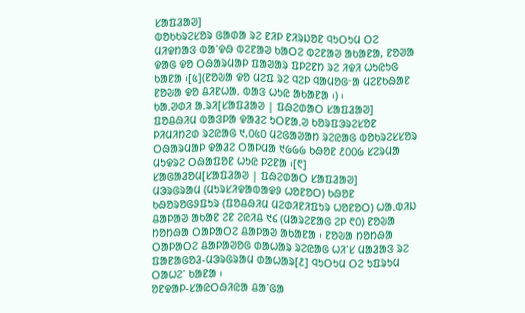ᱥᱟᱯᱲᱟᱣ]
ᱵᱚᱠᱠᱨᱮᱥᱚᱨ ᱜᱟᱰᱟ ᱨᱮ ᱱᱤᱞ ᱱᱤᱨᱡᱚᱱ ᱧᱩᱛᱩᱢ ᱛᱮ ᱢᱤᱫᱴᱟᱝ ᱵᱟᱸᱫᱷ ᱵᱮᱱᱟᱣ ᱠᱟᱛᱮ ᱵᱮᱱᱟᱣ ᱟᱠᱟᱱᱟ, ᱱᱚᱣᱟ ᱫᱟᱜ ᱫᱚ ᱛᱷᱟᱨᱢᱟᱞ ᱯᱟᱣᱟᱨ ᱯᱞᱮᱱᱴ ᱨᱮ ᱤᱫᱤ ᱦᱩᱭᱩᱜ ᱠᱟᱱᱟ ᱾[᱕](ᱱᱚᱶᱟ ᱫᱚ ᱢᱮᱯ ᱨᱮ ᱧᱮᱞ ᱧᱟᱢᱚᱜᱼᱟ ᱢᱮᱱᱠᱷᱟᱱ ᱱᱚᱶᱟ ᱫᱚ ᱪᱤᱱᱦᱟᱹ ᱵᱟᱝ ᱦᱩᱭ ᱟᱠᱟᱱᱟ ᱾) ᱾
ᱠᱟᱹᱣᱰᱤ ᱟᱹᱨᱤ[ᱥᱟᱯᱲᱟᱣ | ᱯᱷᱮᱰᱟᱛ ᱥᱟᱯᱲᱟᱣ]
ᱯᱚᱪᱷᱤᱢ ᱵᱟᱝᱞᱟ ᱫᱟᱲᱮ ᱩᱛᱱᱟᱹᱣ ᱠᱚᱨᱯᱳᱨᱮᱥᱚᱱ ᱞᱤᱢᱤᱴᱮᱰ ᱨᱮᱭᱟᱜ ᱑,᱐᱕᱐ ᱢᱮᱜᱟᱣᱟᱴ ᱨᱮᱭᱟᱜ ᱵᱚᱠᱨᱮᱥᱥᱚᱨ ᱛᱷᱟᱨᱢᱟᱞ ᱫᱟᱲᱮ ᱛᱟᱞᱢᱟ ᱑᱙᱙᱙ ᱠᱷᱚᱱ ᱒᱐᱐᱙ ᱥᱮᱨᱢᱟ ᱢᱩᱫᱨᱮ ᱛᱷᱟᱯᱚᱱ ᱦᱩᱭ ᱞᱮᱱᱟ ᱾[᱖]
ᱥᱟᱜᱟᱲᱚᱢ[ᱥᱟᱯᱲᱟᱣ | ᱯᱷᱮᱰᱟᱛ ᱥᱟᱯᱲᱟᱣ]
ᱢᱳᱨᱜᱨᱟᱢ (ᱢᱩᱨᱥᱤᱫᱟᱵᱟᱫᱽ ᱦᱚᱱᱚᱛ) ᱠᱷᱚᱱ ᱠᱷᱚᱨᱚᱜᱽᱯᱩᱨ (ᱯᱚᱪᱷᱤᱢ ᱢᱮᱰᱤᱱᱤᱯᱩᱨ ᱦᱚᱱᱚᱛ) ᱦᱟᱹᱵᱤᱡ ᱪᱟᱞᱟᱣ ᱟᱠᱟᱱ ᱮᱱ ᱮᱭᱤᱪ ᱑᱔ (ᱢᱟᱨᱮᱱᱟᱜ ᱮᱞ ᱖᱐) ᱱᱚᱶᱟ ᱴᱚᱴᱷᱟ ᱛᱟᱞᱟᱛᱮ ᱪᱟᱞᱟᱣ ᱟᱠᱟᱱᱟ ᱾ ᱱᱚᱶᱟ ᱴᱚᱴᱷᱟ ᱛᱟᱞᱟᱛᱮ ᱪᱟᱞᱟᱣᱚᱜ ᱰᱟᱦᱟᱨ ᱨᱮᱭᱟᱜ ᱦᱤᱸᱥ ᱢᱟᱲᱟᱝ ᱨᱮ ᱯᱟᱱᱟᱜᱚᱲ-ᱢᱳᱨᱜᱨᱟᱢ ᱰᱟᱦᱟᱨ[᱒] ᱧᱩᱛᱩᱢ ᱛᱮ ᱩᱯᱨᱩᱢ ᱛᱟᱦᱮᱸ ᱠᱟᱱᱟ ᱾
ᱚᱱᱫᱟᱞ-ᱥᱟᱭᱛᱷᱤᱭᱟ ᱪᱟᱸᱜᱟ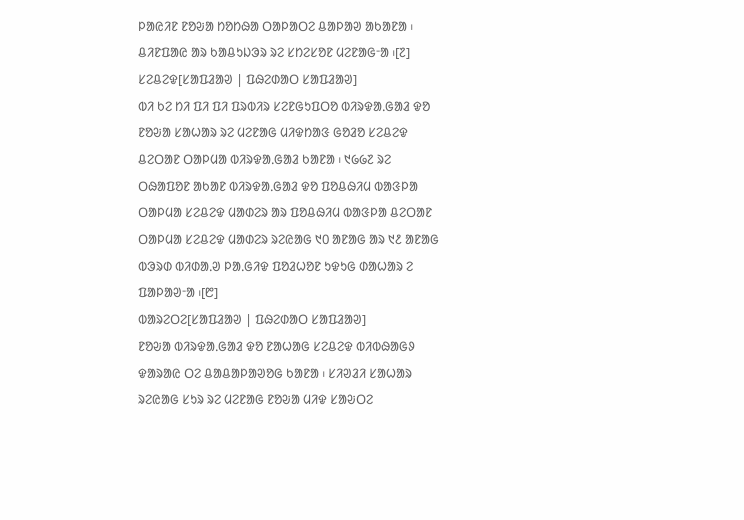ᱞᱟᱭᱤᱱ ᱱᱚᱶᱟ ᱴᱚᱴᱷᱟ ᱛᱟᱞᱟᱛᱮ ᱪᱟᱞᱟᱣ ᱟᱠᱟᱱᱟ ᱾ ᱪᱤᱱᱯᱟᱭ ᱟᱨ ᱠᱟᱪᱩᱡᱳᱨ ᱨᱮ ᱥᱴᱮᱥᱚᱱ ᱢᱮᱱᱟᱜᱼᱟ ᱾[᱗]
ᱥᱮᱪᱮᱫ[ᱥᱟᱯᱲᱟᱣ | ᱯᱷᱮᱰᱟᱛ ᱥᱟᱯᱲᱟᱣ]
ᱵᱤ ᱠᱮ ᱴᱤ ᱯᱤ ᱯᱤ ᱯᱨᱵᱤᱨ ᱥᱮᱱᱜᱩᱯᱛᱚ ᱵᱤᱨᱫᱟᱹᱜᱟᱲ ᱫᱚ ᱱᱚᱶᱟ ᱥᱟᱦᱟᱨ ᱨᱮ ᱢᱮᱱᱟᱜ ᱢᱤᱫᱴᱟᱝ ᱜᱚᱲᱚ ᱥᱮᱪᱮᱫ ᱪᱮᱛᱟᱱ ᱛᱟᱞᱢᱟ ᱵᱤᱨᱫᱟᱹᱜᱟᱲ ᱠᱟᱱᱟ ᱾ ᱑᱙᱙᱗ ᱨᱮ ᱛᱷᱟᱯᱚᱱ ᱟᱠᱟᱱ ᱵᱤᱨᱫᱟᱹᱜᱟᱲ ᱫᱚ ᱯᱚᱪᱷᱤᱢ ᱵᱟᱝᱞᱟ ᱛᱟᱞᱢᱟ ᱥᱮᱪᱮᱫ ᱢᱟᱰᱮᱨ ᱟᱨ ᱯᱚᱪᱷᱤᱢ ᱵᱟᱝᱞᱟ ᱪᱮᱛᱟᱱ ᱛᱟᱞᱢᱟ ᱥᱮᱪᱮᱫ ᱢᱟᱰᱮᱨ ᱨᱮᱭᱟᱜ ᱑᱐ ᱟᱱᱟᱜ ᱟᱨ ᱑᱒ ᱟᱱᱟᱜ ᱵᱳᱨᱰ ᱵᱤᱰᱟᱹᱣ ᱞᱟᱹᱜᱤᱫ ᱯᱚᱲᱦᱚᱱ ᱩᱫᱩᱜ ᱰᱟᱦᱟᱨ ᱮ ᱯᱟᱞᱟᱣᱼᱟ ᱾[᱘]
ᱵᱟᱨᱮᱛᱮ[ᱥᱟᱯᱲᱟᱣ | ᱯᱷᱮᱰᱟᱛ ᱥᱟᱯᱲᱟᱣ]
ᱱᱚᱶᱟ ᱵᱤᱨᱫᱟᱹᱜᱟᱲ ᱫᱚ ᱱᱟᱦᱟᱜ ᱥᱮᱪᱮᱫ ᱵᱤᱵᱷᱟᱜᱽ ᱫᱟᱨᱟᱭ ᱛᱮ ᱪᱟᱪᱟᱞᱟᱣᱚᱜ ᱠᱟᱱᱟ ᱾ ᱥᱤᱣᱲᱤ ᱥᱟᱦᱟᱨ ᱨᱮᱭᱟᱜ ᱥᱩᱨ ᱨᱮ ᱢᱮᱱᱟᱜ ᱱᱚᱶᱟ ᱢᱤᱫ ᱥᱟᱶᱛᱮ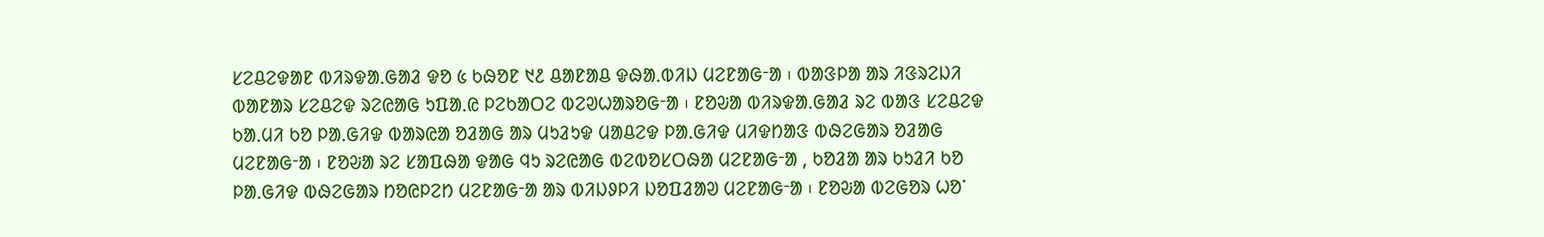ᱥᱮᱪᱮᱫᱟᱱ ᱵᱤᱨᱫᱟᱹᱜᱟᱲ ᱫᱚ ᱕ ᱠᱷᱚᱱ ᱑᱒ ᱪᱟᱱᱟᱪ ᱫᱷᱟᱹᱵᱤᱡ ᱢᱮᱱᱟᱜᱼᱟ ᱾ ᱵᱟᱝᱞᱟ ᱟᱨ ᱤᱝᱨᱮᱡᱤ ᱵᱟᱱᱟᱨ ᱥᱮᱪᱮᱫ ᱨᱮᱭᱟᱜ ᱩᱯᱟᱹᱭ ᱞᱮᱠᱟᱛᱮ ᱵᱮᱣᱦᱟᱨᱚᱜᱼᱟ ᱾ ᱱᱚᱶᱟ ᱵᱤᱨᱫᱟᱹᱜᱟᱲ ᱨᱮ ᱵᱟᱝ ᱥᱮᱪᱮᱫ ᱠᱟᱹᱢᱤ ᱠᱚ ᱞᱟᱹᱜᱤᱫ ᱵᱟᱨᱭᱟ ᱚᱲᱟᱜ ᱟᱨ ᱢᱩᱲᱩᱫ ᱢᱟᱪᱮᱫ ᱞᱟᱹᱜᱤᱫ ᱢᱤᱫᱴᱟᱝ ᱵᱷᱮᱜᱟᱨ ᱚᱲᱟᱜ ᱢᱮᱱᱟᱜᱼᱟ ᱾ ᱱᱚᱶᱟ ᱨᱮ ᱥᱟᱯᱷᱟ ᱫᱟᱜ ᱧᱩ ᱨᱮᱭᱟᱜ ᱵᱮᱵᱚᱥᱛᱷᱟ ᱢᱮᱱᱟᱜᱼᱟ , ᱠᱚᱲᱟ ᱟᱨ ᱠᱩᱲᱤ ᱠᱚ ᱞᱟᱹᱜᱤᱫ ᱵᱷᱮᱜᱟᱨ ᱴᱚᱭᱞᱮᱴ ᱢᱮᱱᱟᱜᱼᱟ ᱟᱨ ᱵᱤᱡᱽᱞᱤ ᱡᱚᱯᱲᱟᱣ ᱢᱮᱱᱟᱜᱼᱟ ᱾ ᱱᱚᱶᱟ ᱵᱮᱜᱚᱨ ᱦᱚᱸ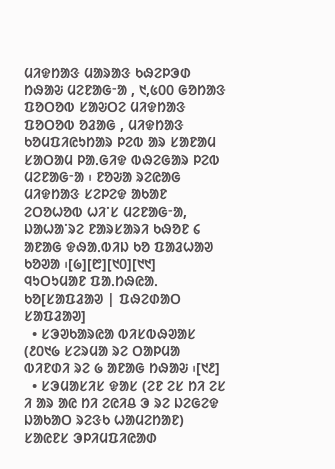ᱢᱤᱫᱴᱟᱝ ᱢᱟᱨᱟᱝ ᱠᱷᱮᱞᱳᱰ ᱴᱷᱟᱶ ᱢᱮᱱᱟᱜᱼᱟ , ᱑,᱕᱐᱐ ᱜᱚᱴᱟᱝ ᱯᱚᱛᱚᱵ ᱥᱟᱶᱛᱮ ᱢᱤᱫᱴᱟᱝ ᱯᱚᱛᱚᱵ ᱚᱲᱟᱜ , ᱢᱤᱫᱴᱟᱝ ᱠᱚᱢᱯᱤᱭᱩᱴᱟᱨ ᱞᱮᱵ ᱟᱨ ᱥᱟᱱᱟᱢ ᱥᱟᱛᱟᱢ ᱞᱟᱹᱜᱤᱫ ᱵᱷᱮᱜᱟᱨ ᱞᱮᱵ ᱢᱮᱱᱟᱜᱼᱟ ᱾ ᱱᱚᱶᱟ ᱨᱮᱭᱟᱜ ᱢᱤᱫᱴᱟᱝ ᱥᱮᱞᱮᱫ ᱟᱠᱟᱱ ᱮᱛᱚᱦᱚᱵ ᱦᱤᱸᱥ ᱢᱮᱱᱟᱜᱼᱟ, ᱡᱟᱦᱟᱸᱨᱮ ᱱᱟᱨᱥᱟᱨᱤ ᱠᱷᱚᱱ ᱔ ᱟᱱᱟᱜ ᱫᱷᱟᱹᱵᱤᱡ ᱠᱚ ᱯᱟᱲᱦᱟᱣ ᱠᱚᱣᱟ ᱾[᱙][᱘][᱑᱐][᱑᱑]
ᱧᱩᱛᱩᱢᱟᱱ ᱯᱟᱹᱴᱷᱭᱟᱹ ᱠᱚ[ᱥᱟᱯᱲᱟᱣ | ᱯᱷᱮᱰᱟᱛ ᱥᱟᱯᱲᱟᱣ]
  • ᱥᱳᱣᱠᱟᱨᱭᱟ ᱵᱤᱥᱵᱷᱣᱟᱥ (᱒᱐᱑᱙ ᱥᱮᱨᱢᱟ ᱨᱮ ᱛᱟᱞᱢᱟ ᱵᱤᱱᱰᱤ ᱨᱮ ᱙ ᱟᱱᱟᱜ ᱴᱷᱟᱶ ᱾[᱑᱒]
  • ᱥᱳᱢᱟᱥᱤᱥ ᱫᱟᱥ (ᱮᱱ ᱮᱥ ᱴᱤ ᱮᱥ ᱤ ᱟᱨ ᱟᱭ ᱴᱤ ᱮᱭᱤᱪ ᱳ ᱨᱮ ᱡᱮᱜᱮᱫ ᱡᱟᱠᱟᱛ ᱨᱮᱝᱠ ᱦᱟᱢᱮᱴᱟᱱ) ᱥᱟᱭᱱᱥ ᱳᱞᱤᱢᱯᱤᱭᱟᱰ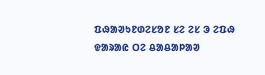ᱯᱷᱟᱣᱩᱱᱰᱮᱥᱚᱱ ᱥᱮ ᱮᱥ ᱳ ᱮᱯᱷ ᱫᱟᱨᱟᱭ ᱛᱮ ᱪᱟᱪᱟᱞᱟᱣ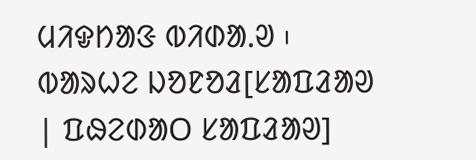ᱢᱤᱫᱴᱟᱝ ᱵᱤᱰᱟᱹᱣ ᱾
ᱵᱟᱨᱦᱮ ᱡᱚᱱᱚᱲ[ᱥᱟᱯᱲᱟᱣ | ᱯᱷᱮᱰᱟᱛ ᱥᱟᱯᱲᱟᱣ]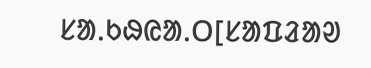ᱥᱟᱹᱠᱷᱭᱟᱹᱛ[ᱥᱟᱯᱲᱟᱣ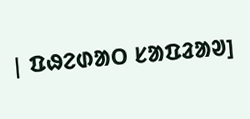| ᱯᱷᱮᱰᱟᱛ ᱥᱟᱯᱲᱟᱣ]